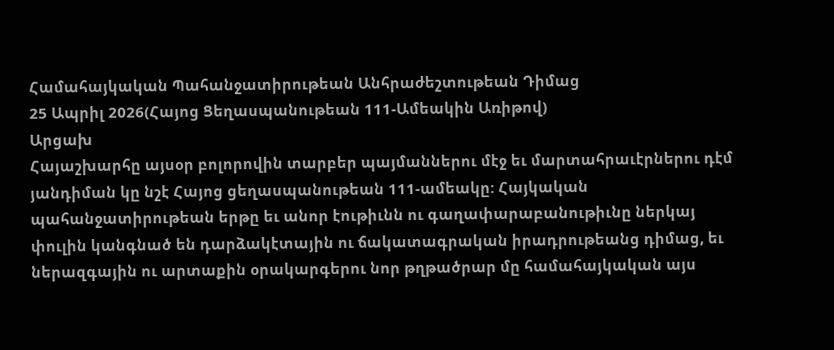Համահայկական Պահանջատիրութեան Անհրաժեշտութեան Դիմաց
25 Ապրիլ 2026(Հայոց Ցեղասպանութեան 111-Ամեակին Առիթով)
Արցախ
Հայաշխարհը այսօր բոլորովին տարբեր պայմաններու մէջ եւ մարտահրաւէրներու դէմ յանդիման կը նշէ Հայոց ցեղասպանութեան 111-ամեակը: Հայկական պահանջատիրութեան երթը եւ անոր էութիւնն ու գաղափարաբանութիւնը ներկայ փուլին կանգնած են դարձակէտային ու ճակատագրական իրադրութեանց դիմաց, եւ ներազգային ու արտաքին օրակարգերու նոր թղթածրար մը համահայկական այս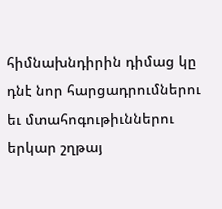հիմնախնդիրին դիմաց կը դնէ նոր հարցադրումներու եւ մտահոգութիւններու երկար շղթայ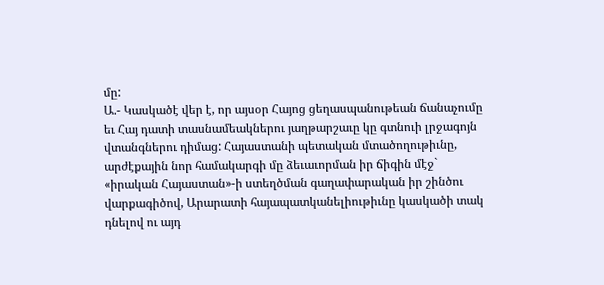մը:
Ա.- Կասկածէ վեր է, որ այսօր Հայոց ցեղասպանութեան ճանաչումը եւ Հայ դատի տասնամեակներու յաղթարշաւը կը գտնուի լրջագոյն վտանգներու դիմաց: Հայաստանի պետական մտածողութիւնը, արժէքային նոր համակարգի մը ձեւաւորման իր ճիգին մէջ` «իրական Հայաստան»-ի ստեղծման գաղափարական իր շինծու վարքագիծով, Արարատի հայապատկանելիութիւնը կասկածի տակ դնելով ու այդ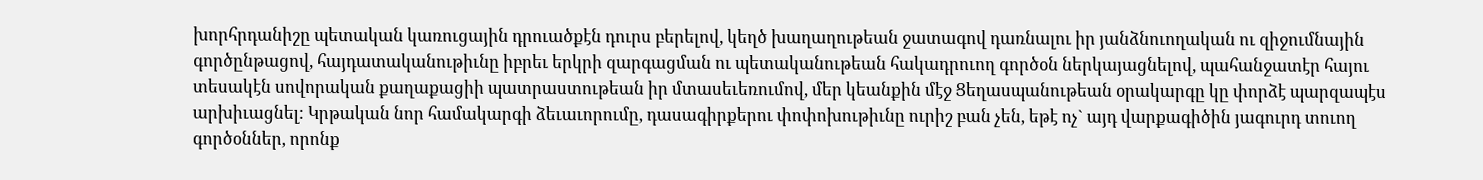խորհրդանիշը պետական կառուցային դրուածքէն դուրս բերելով, կեղծ խաղաղութեան ջատագով դառնալու իր յանձնուողական ու զիջումնային գործընթացով, հայդատականութիւնը իբրեւ երկրի զարգացման ու պետականութեան հակադրուող գործօն ներկայացնելով, պահանջատէր հայու տեսակէն սովորական քաղաքացիի պատրաստութեան իր մտասեւեռումով, մեր կեանքին մէջ Ցեղասպանութեան օրակարգը կը փորձէ պարզապէս արխիւացնել: Կրթական նոր համակարգի ձեւաւորումը, դասագիրքերու փոփոխութիւնը ուրիշ բան չեն, եթէ ոչ` այդ վարքագիծին յագուրդ տուող գործօններ, որոնք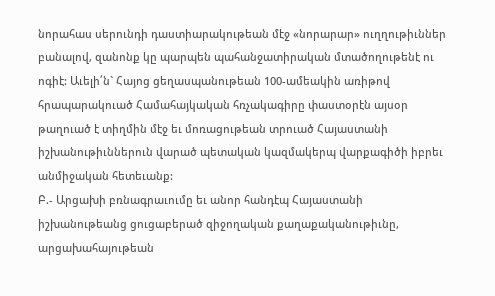նորահաս սերունդի դաստիարակութեան մէջ «նորարար» ուղղութիւններ բանալով, զանոնք կը պարպեն պահանջատիրական մտածողութենէ ու ոգիէ: Աւելի՛ն` Հայոց ցեղասպանութեան 100-ամեակին առիթով հրապարակուած Համահայկական հռչակագիրը փաստօրէն այսօր թաղուած է տիղմին մէջ եւ մոռացութեան տրուած Հայաստանի իշխանութիւններուն վարած պետական կազմակերպ վարքագիծի իբրեւ անմիջական հետեւանք:
Բ.- Արցախի բռնագրաւումը եւ անոր հանդէպ Հայաստանի իշխանութեանց ցուցաբերած զիջողական քաղաքականութիւնը, արցախահայութեան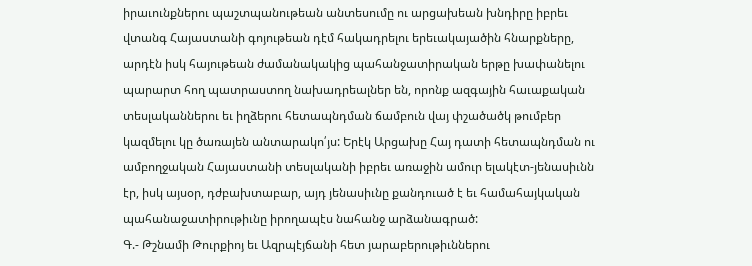իրաւունքներու պաշտպանութեան անտեսումը ու արցախեան խնդիրը իբրեւ վտանգ Հայաստանի գոյութեան դէմ հակադրելու երեւակայածին հնարքները, արդէն իսկ հայութեան ժամանակակից պահանջատիրական երթը խափանելու պարարտ հող պատրաստող նախադրեալներ են, որոնք ազգային հաւաքական տեսլականներու եւ իղձերու հետապնդման ճամբուն վայ փշածածկ թումբեր կազմելու կը ծառայեն անտարակո՛յս: Երէկ Արցախը Հայ դատի հետապնդման ու ամբողջական Հայաստանի տեսլականի իբրեւ առաջին ամուր ելակէտ-յենասիւնն էր, իսկ այսօր, դժբախտաբար, այդ յենասիւնը քանդուած է եւ համահայկական պահանաջատիրութիւնը իրողապէս նահանջ արձանագրած:
Գ.- Թշնամի Թուրքիոյ եւ Ազրպէյճանի հետ յարաբերութիւններու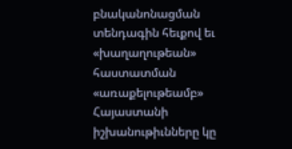բնականոնացման տենդագին հեւքով եւ «խաղաղութեան» հաստատման «առաքելութեամբ» Հայաստանի իշխանութիւնները կը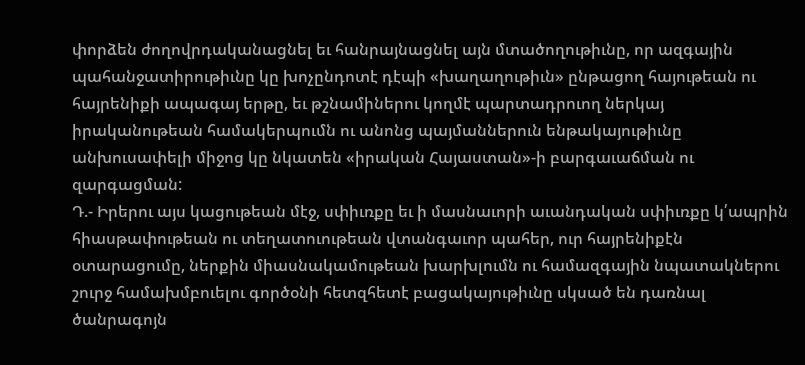փորձեն ժողովրդականացնել եւ հանրայնացնել այն մտածողութիւնը, որ ազգային պահանջատիրութիւնը կը խոչընդոտէ դէպի «խաղաղութիւն» ընթացող հայութեան ու հայրենիքի ապագայ երթը, եւ թշնամիներու կողմէ պարտադրուող ներկայ իրականութեան համակերպումն ու անոնց պայմաններուն ենթակայութիւնը անխուսափելի միջոց կը նկատեն «իրական Հայաստան»-ի բարգաւաճման ու զարգացման:
Դ.- Իրերու այս կացութեան մէջ, սփիւռքը եւ ի մասնաւորի աւանդական սփիւռքը կ՛ապրին հիասթափութեան ու տեղատուութեան վտանգաւոր պահեր, ուր հայրենիքէն օտարացումը, ներքին միասնակամութեան խարխլումն ու համազգային նպատակներու շուրջ համախմբուելու գործօնի հետզհետէ բացակայութիւնը սկսած են դառնալ ծանրագոյն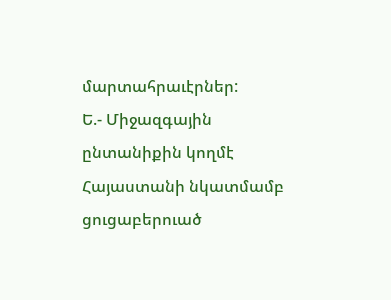մարտահրաւէրներ:
Ե.- Միջազգային ընտանիքին կողմէ Հայաստանի նկատմամբ ցուցաբերուած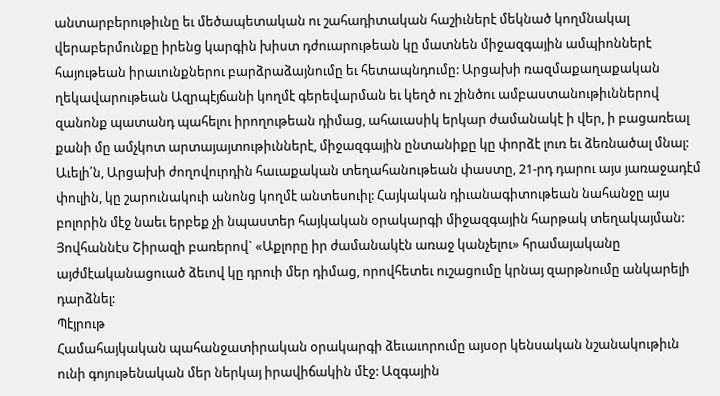անտարբերութիւնը եւ մեծապետական ու շահադիտական հաշիւներէ մեկնած կողմնակալ վերաբերմունքը իրենց կարգին խիստ դժուարութեան կը մատնեն միջազգային ամպիոններէ հայութեան իրաւունքներու բարձրաձայնումը եւ հետապնդումը: Արցախի ռազմաքաղաքական ղեկավարութեան Ազրպէյճանի կողմէ գերեվարման եւ կեղծ ու շինծու ամբաստանութիւններով զանոնք պատանդ պահելու իրողութեան դիմաց, ահաւասիկ երկար ժամանակէ ի վեր, ի բացառեալ քանի մը ամչկոտ արտայայտութիւններէ, միջազգային ընտանիքը կը փորձէ լուռ եւ ձեռնածալ մնալ: Աւելի՛ն, Արցախի ժողովուրդին հաւաքական տեղահանութեան փաստը, 21-րդ դարու այս յառաջադէմ փուլին, կը շարունակուի անոնց կողմէ անտեսուիլ: Հայկական դիւանագիտութեան նահանջը այս բոլորին մէջ նաեւ երբեք չի նպաստեր հայկական օրակարգի միջազգային հարթակ տեղակայման:
Յովհաննէս Շիրազի բառերով` «Աքլորը իր ժամանակէն առաջ կանչելու» հրամայականը այժմէականացուած ձեւով կը դրուի մեր դիմաց, որովհետեւ ուշացումը կրնայ զարթնումը անկարելի դարձնել:
Պէյրութ
Համահայկական պահանջատիրական օրակարգի ձեւաւորումը այսօր կենսական նշանակութիւն ունի գոյութենական մեր ներկայ իրավիճակին մէջ: Ազգային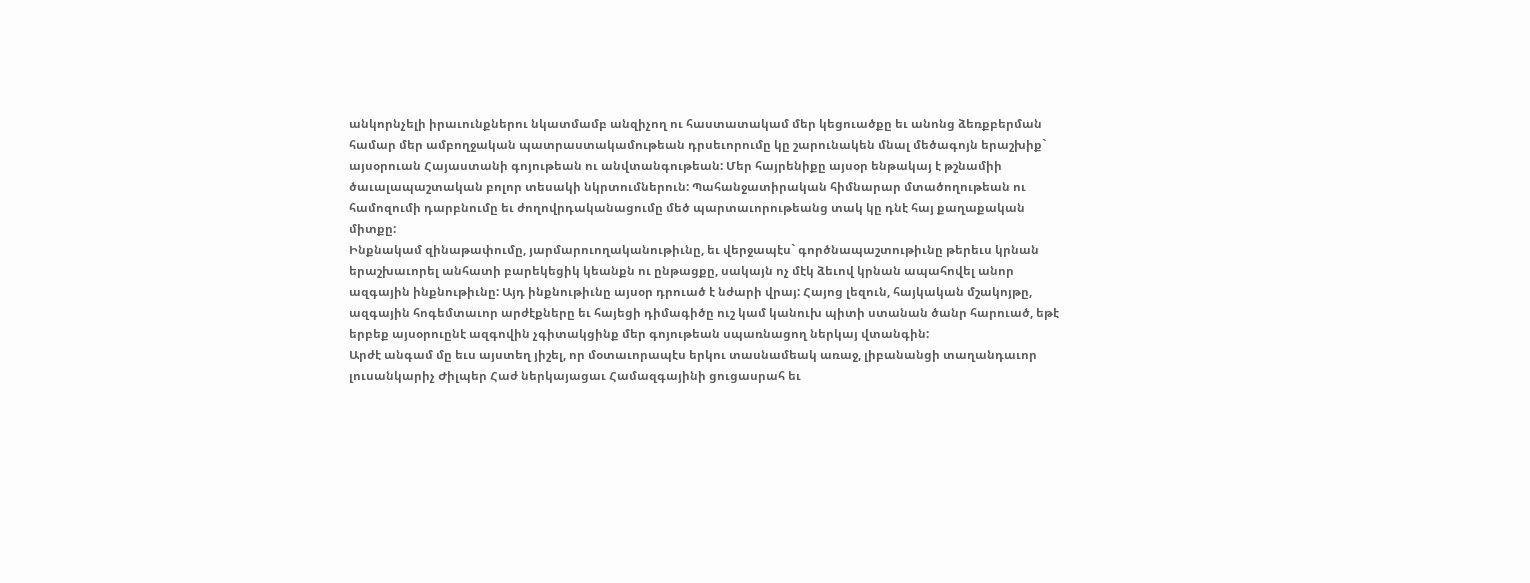անկորնչելի իրաւունքներու նկատմամբ անզիչող ու հաստատակամ մեր կեցուածքը եւ անոնց ձեռքբերման համար մեր ամբողջական պատրաստակամութեան դրսեւորումը կը շարունակեն մնալ մեծագոյն երաշխիք` այսօրուան Հայաստանի գոյութեան ու անվտանգութեան: Մեր հայրենիքը այսօր ենթակայ է թշնամիի ծաւալապաշտական բոլոր տեսակի նկրտումներուն: Պահանջատիրական հիմնարար մտածողութեան ու համոզումի դարբնումը եւ ժողովրդականացումը մեծ պարտաւորութեանց տակ կը դնէ հայ քաղաքական միտքը:
Ինքնակամ զինաթափումը, յարմարուողականութիւնը, եւ վերջապէս` գործնապաշտութիւնը թերեւս կրնան երաշխաւորել անհատի բարեկեցիկ կեանքն ու ընթացքը, սակայն ոչ մէկ ձեւով կրնան ապահովել անոր ազգային ինքնութիւնը: Այդ ինքնութիւնը այսօր դրուած է նժարի վրայ: Հայոց լեզուն, հայկական մշակոյթը, ազգային հոգեմտաւոր արժէքները եւ հայեցի դիմագիծը ուշ կամ կանուխ պիտի ստանան ծանր հարուած, եթէ երբեք այսօրուընէ ազգովին չգիտակցինք մեր գոյութեան սպառնացող ներկայ վտանգին:
Արժէ անգամ մը եւս այստեղ յիշել, որ մօտաւորապէս երկու տասնամեակ առաջ, լիբանանցի տաղանդաւոր լուսանկարիչ Ժիլպեր Հաժ ներկայացաւ Համազգայինի ցուցասրահ եւ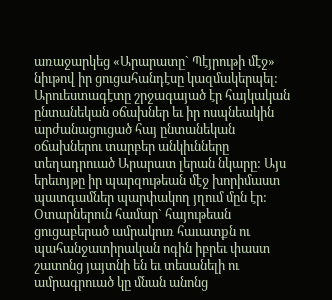առաջարկեց «Արարատը` Պէյրութի մէջ» նիւթով իր ցուցահանդէսը կազմակերպել: Արուեստագէտը շրջագայած էր հայկական ընտանեկան օճախներ եւ իր ոսպնեակին արժանացուցած հայ ընտանեկան օճախներու տարբեր անկիւնները տեղադրուած Արարատ լերան նկարը: Այս երեւոյթը իր պարզութեան մէջ խորիմաստ պատգամներ պարփակող յղում մըն էր: Օտարներուն համար` հայութեան ցուցաբերած ամրակուռ հաւատքն ու պահանջատիրական ոգին իբրեւ փաստ շատոնց յայտնի են եւ տեսանելի ու ամրագրուած կը մնան անոնց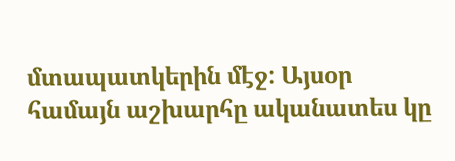մտապատկերին մէջ: Այսօր համայն աշխարհը ականատես կը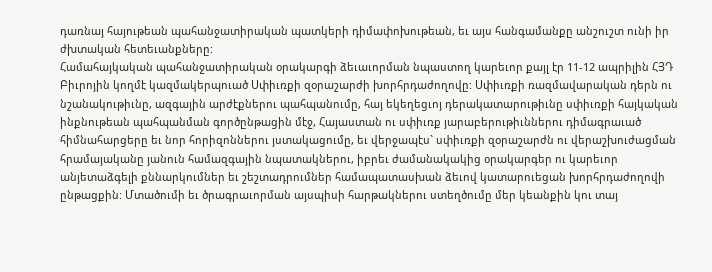դառնայ հայութեան պահանջատիրական պատկերի դիմափոխութեան, եւ այս հանգամանքը անշուշտ ունի իր ժխտական հետեւանքները:
Համահայկական պահանջատիրական օրակարգի ձեւաւորման նպաստող կարեւոր քայլ էր 11-12 ապրիլին ՀՅԴ Բիւրոյին կողմէ կազմակերպուած Սփիւռքի զօրաշարժի խորհրդաժողովը: Սփիւռքի ռազմավարական դերն ու նշանակութիւնը, ազգային արժէքներու պահպանումը, հայ եկեղեցւոյ դերակատարութիւնը սփիւռքի հայկական ինքնութեան պահպանման գործընթացին մէջ, Հայաստան ու սփիւռք յարաբերութիւններու դիմագրաւած հիմնահարցերը եւ նոր հորիզոններու յստակացումը, եւ վերջապէս` սփիւռքի զօրաշարժն ու վերաշխուժացման հրամայականը յանուն համազգային նպատակներու, իբրեւ ժամանակակից օրակարգեր ու կարեւոր անյետաձգելի քննարկումներ եւ շեշտադրումներ համապատասխան ձեւով կատարուեցան խորհրդաժողովի ընթացքին: Մտածումի եւ ծրագրաւորման այսպիսի հարթակներու ստեղծումը մեր կեանքին կու տայ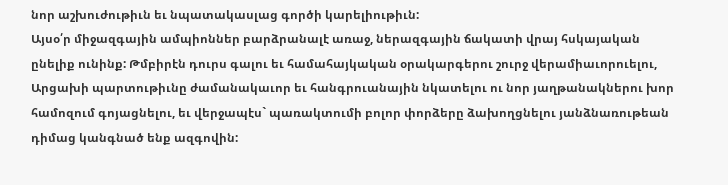նոր աշխուժութիւն եւ նպատակասլաց գործի կարելիութիւն:
Այսօ՛ր միջազգային ամպիոններ բարձրանալէ առաջ, ներազգային ճակատի վրայ հսկայական ընելիք ունինք: Թմբիրէն դուրս գալու եւ համահայկական օրակարգերու շուրջ վերամիաւորուելու, Արցախի պարտութիւնը ժամանակաւոր եւ հանգրուանային նկատելու ու նոր յաղթանակներու խոր համոզում գոյացնելու, եւ վերջապէս` պառակտումի բոլոր փորձերը ձախողցնելու յանձնառութեան դիմաց կանգնած ենք ազգովին: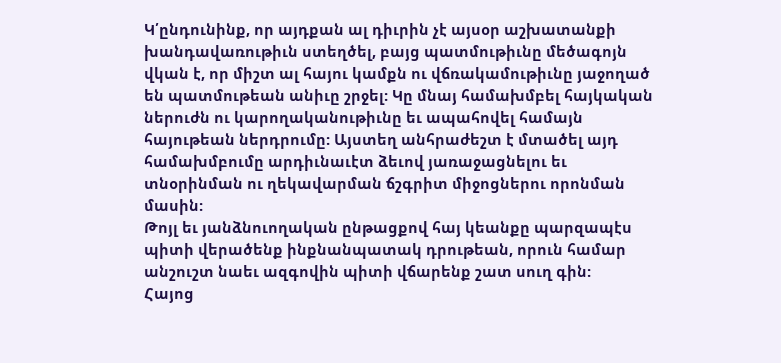Կ՛ընդունինք, որ այդքան ալ դիւրին չէ այսօր աշխատանքի խանդավառութիւն ստեղծել, բայց պատմութիւնը մեծագոյն վկան է, որ միշտ ալ հայու կամքն ու վճռակամութիւնը յաջողած են պատմութեան անիւը շրջել: Կը մնայ համախմբել հայկական ներուժն ու կարողականութիւնը եւ ապահովել համայն հայութեան ներդրումը: Այստեղ անհրաժեշտ է մտածել այդ համախմբումը արդիւնաւէտ ձեւով յառաջացնելու եւ տնօրինման ու ղեկավարման ճշգրիտ միջոցներու որոնման մասին:
Թոյլ եւ յանձնուողական ընթացքով հայ կեանքը պարզապէս պիտի վերածենք ինքնանպատակ դրութեան, որուն համար անշուշտ նաեւ ազգովին պիտի վճարենք շատ սուղ գին:
Հայոց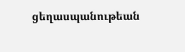ցեղասպանութեան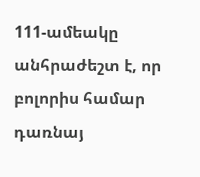111-ամեակը անհրաժեշտ է, որ բոլորիս համար դառնայ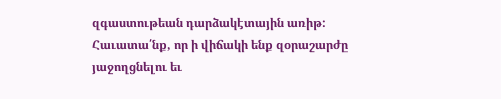զգաստութեան դարձակէտային առիթ:
Հաւատա՛նք, որ ի վիճակի ենք զօրաշարժը յաջողցնելու եւ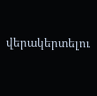վերակերտելու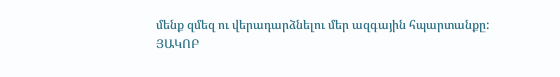մենք զմեզ ու վերադարձնելու մեր ազգային հպարտանքը:
ՅԱԿՈԲ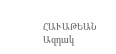ՀԱՒԱԹԵԱՆ
Ազդակ